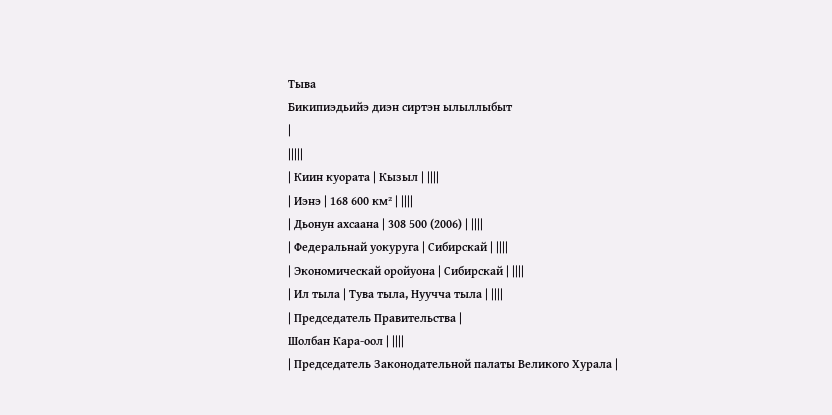Тыва
Бикипиэдьийэ диэн сиртэн ылыллыбыт
|
|||||
| Киин куората | Кызыл | ||||
| Иэнэ | 168 600 км² | ||||
| Дьонун ахсаана | 308 500 (2006) | ||||
| Федеральнай уокуруга | Сибирскай | ||||
| Экономическай оройуона | Сибирскай | ||||
| Ил тыла | Тува тыла, Нуучча тыла | ||||
| Председатель Правительства |
Шолбан Кара-оол | ||||
| Председатель Законодательной палаты Великого Хурала |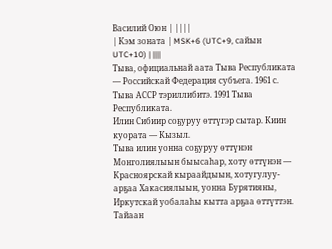Василий Оюн | ||||
| Кэм зоната | MSK+6 (UTC+9, сайын UTC+10) | ||||
Тыва, официальнай аата Тыва Республиката — Российскай Федерация субъега. 1961 с. Тыва АССР тэриллибитэ. 1991 Тыва Республиката.
Илин Сибиир соҕуруу өттүгэр сытар. Киин куората — Кызыл.
Тыва илин уонна соҕуруу өттүнэн Монголиялыын быысаһар, хоту өттүнэн — Красноярскай кыраайдыын, хотугулуу-арҕаа Хакасиялыын, уонна Бурятияны, Иркутскай уобалаһы кытта арҕаа өттүттэн.
Тайаан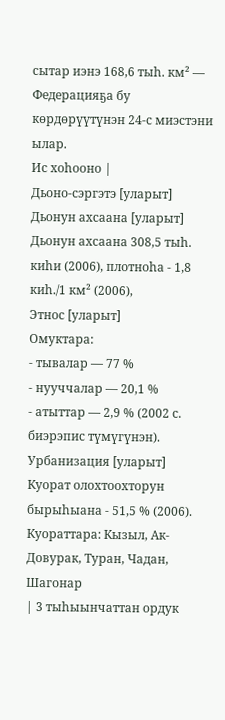сытар иэнэ 168,6 тыһ. км² — Федерацияҕа бу көрдөрүүтүнэн 24-с миэстэни ылар.
Ис хоһооно |
Дьоно-сэргэтэ [уларыт]
Дьонун ахсаана [уларыт]
Дьонун ахсаана 308,5 тыһ. киһи (2006), плотноһа - 1,8 киһ./1 км² (2006),
Этнос [уларыт]
Омуктара:
- тывалар — 77 %
- нууччалар — 20,1 %
- атыттар — 2,9 % (2002 с. биэрэпис түмүгүнэн).
Урбанизация [уларыт]
Куорат олохтоохторун бырыһыана - 51,5 % (2006). Куораттара: Кызыл, Ак-Довурак, Туран, Чадан, Шагонар
| 3 тыһыынчаттан ордук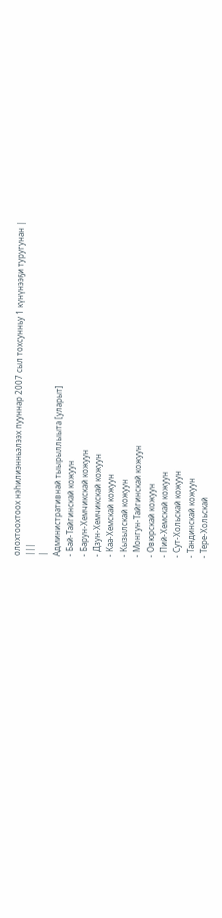олохтоохтоох нэһилиэнньэлээх пууннар 2007 сыл тохсунньу 1 күнүнээҕи туругунан |
|||
|
Административнай тыырыллыыта [уларыт]
- Бай-Тайгинскай кожуун
- Барун-Хемчикскай кожуун
- Дзун-Хемчикскай кожуун
- Каа-Хемскай кожуун
- Кызылскай кожуун
- Монгун-Тайгинскай кожуун
- Овюрскай кожуун
- Пий-Хемскай кожуун
- Сут-Хольскай кожуун
- Тандинскай кожуун
- Тере-Хольскай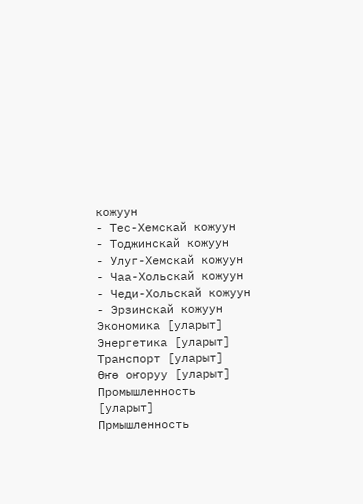кожуун
- Тес-Хемскай кожуун
- Тоджинскай кожуун
- Улуг-Хемскай кожуун
- Чаа-Хольскай кожуун
- Чеди-Хольскай кожуун
- Эрзинскай кожуун
Экономика [уларыт]
Энергетика [уларыт]
Транспорт [уларыт]
Өҥө оҥоруу [уларыт]
Промышленность [уларыт]
Прмышленность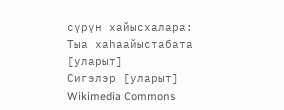сүрүн хайысхалара:
Тыа хаһаайыстабата [уларыт]
Сигэлэр [уларыт]
Wikimedia Commons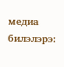медиа билэлэрэ: